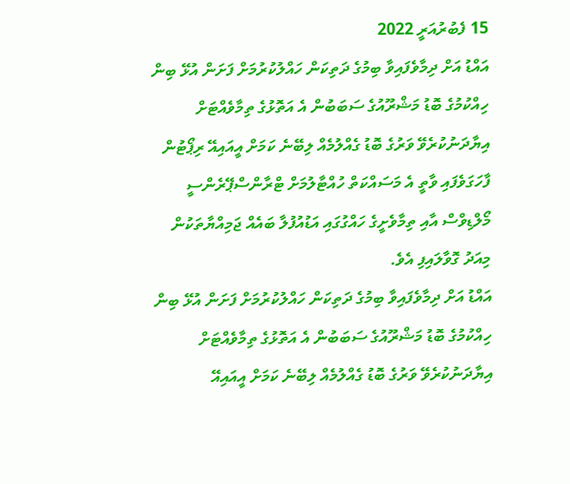15 ފެބުރުއަރީ 2022
އައްޑު އަށް ދިމާވެފައިވާ ބިމުގެ ދަތިކަން ހައްލުކުރުމަށް ފަށަން އުޅޭ ބިން ހިއްކުމުގެ ބޮޑު މަޝްރޫއުގެ ސަބަބުން އެ އަތޮޅުގެ ތިމާވެއްޓަށް އިޔާދަނުކުރެވޭ ވަރުގެ ބޮޑު ގެއްލުމެއް ލިބޭނެ ކަމަށް އީއައިއޭ ރިޕޯޓުން ފާހަގަވެފައި ވާތީ އެ މަސައްކަތް ހުއްޓާލުމަށް ޓްރާންސްޕޭރެންސީ މޯލްޑިވްސް އާއި ތިމާވެށީގެ ހައްގުގައި އަޑުއުފުލާ ބައެއް ޖަމިއްޔާތަކުން މިއަދު ގޮވާލައިފި އެވެ.
އައްޑު އަށް ދިމާވެފައިވާ ބިމުގެ ދަތިކަން ހައްލުކުރުމަށް ފަށަން އުޅޭ ބިން ހިއްކުމުގެ ބޮޑު މަޝްރޫއުގެ ސަބަބުން އެ އަތޮޅުގެ ތިމާވެއްޓަށް އިޔާދަނުކުރެވޭ ވަރުގެ ބޮޑު ގެއްލުމެއް ލިބޭނެ ކަމަށް އީއައިއޭ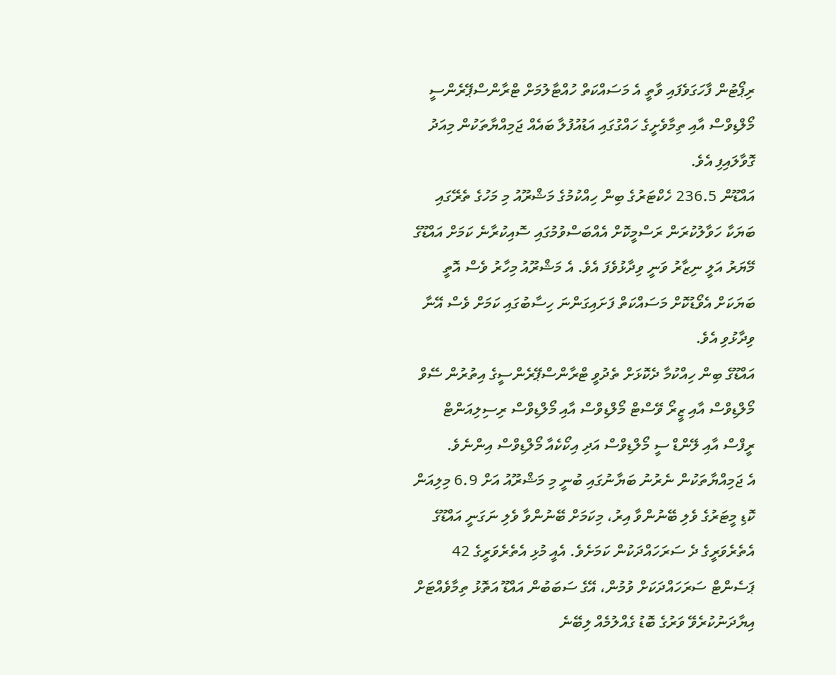ރިޕޯޓުން ފާހަގަވެފައި ވާތީ އެ މަސައްކަތް ހުއްޓާލުމަށް ޓްރާންސްޕޭރެންސީ މޯލްޑިވްސް އާއި ތިމާވެށީގެ ހައްގުގައި އަޑުއުފުލާ ބައެއް ޖަމިއްޔާތަކުން މިއަދު ގޮވާލައިފި އެވެ.
އައްޑޫން 236.5 ހެކްޓަރުގެ ބިން ހިއްކުމުގެ މަޝްރޫއު މި މަހުގެ ތެރޭގައި ބަޔަކާ ހަވާލުކުރަން ރަސްމީކޮށް އެއްބަސްވުމުގައި ސޮއިކުރާނެ ކަމަށް އައްޑޫގެ މޭޔަރު އަލީ ނިޒާރު ވަނީ ވިދާޅުވެފަ އެވެ. އެ މަޝްރޫއު މިހާރު ވެސް އޮތީ ބަޔަކަށް އެވޯޑުކޮށް މަސައްކަތް ފަށައިގަންނަ ހިސާބުގައި ކަމަށް ވެސް އޭނާ ވިދާޅުވި އެވެ.
އައްޑޫގެ ބިން ހިއްކުމާ ދެކޮޅަށް ތެދުވީ ޓްރާންސްޕޭރެންސީގެ އިތުރުން ސޭވް މޯލްޑިވްސް އާއި ޒީރޯ ވޭސްޓް މޯލްޑިވްސް އާއި މޯލްޑިވްސް ރިސިލިއަންޓް ރީފްސް އާއި ލޭންޑް ސީ މޯލްޑިވްސް އަދި އިކޯކެއާ މޯލްޑިވްސް އިންނެވެ.
އެ ޖަމިއްޔާތަކުން ނެރުނު ބަޔާނުގައި ބުނީ މި މަޝްރޫއު އަށް 6.9 މިލިއަން ކޮޑި މީޓަރުގެ ވެލި ބޭނުންވާ އިރު، މިކަމަށް ބޭނުންވާ ވެލި ނަގަނީ އައްޑޫގެ އެތެރެވަރީގެ ދެ ސަރަހައްދަކުން ކަމަށެވެ. އެއީ މުޅި އެތެރެވަރީގެ 42 ޕަސެންޓް ސަރަހައްދަކަށް ވުމުން، އޭގެ ސަބަބުން އައްޑޫ އަތޮޅު ތިމާވެއްޓަށް އިޔާދަނުކުރެވޭ ވަރުގެ ބޮޑު ގެއްލުމެއް ލިބޭނެ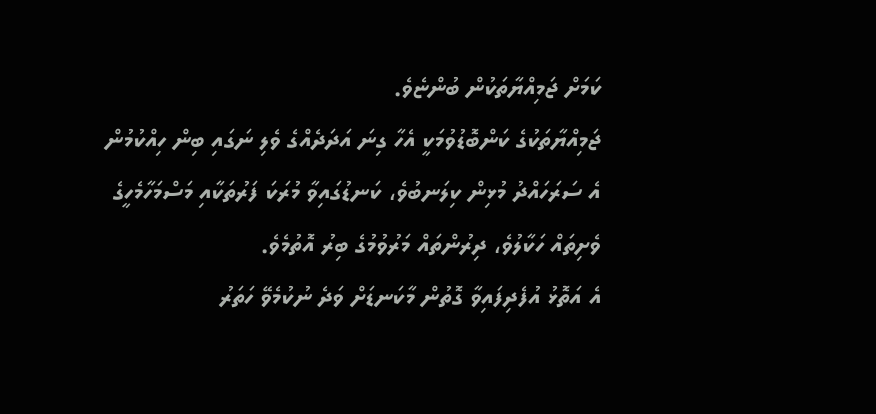ކަމަށް ޖަމިއްޔާތަކުން ބުންޏެވެ.
ޖަމިއްޔާތަކުގެ ކަންބޮޑުވުމަކީ އެހާ ގިނަ އަދަދެއްގެ ވެލި ނަގައި ބިން ހިއްކުމުން އެ ސަރަހައްދު މުޅިން ކިލަނބުވެ، ކަނޑުގައިވާ މުރަކަ ފަރުތަކާއި މަސްމަހާމެހީގެ ވެށިތައް ހަކާލުވެ، ދިރުންތައް މަރުވުމުގެ ބިރު އޮތުމެވެ.
އެ އަތޮޅު އުފެދިފައިވާ ގޮތުން މާކަނޑަށް ވަދެ ނުކުމެވޭ ހަތަރު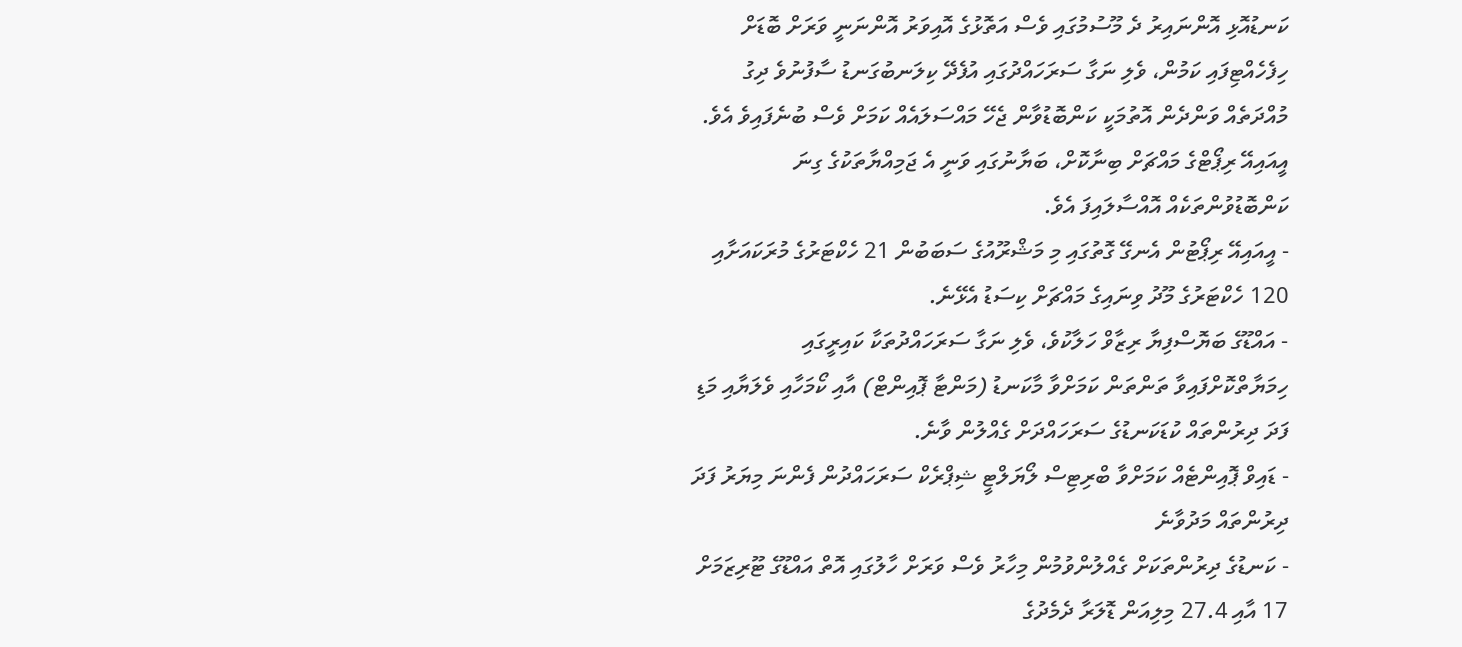ކަނޑުއޮޅި އޮންނައިރު ދެ މޫސުމުގައި ވެސް އަތޮޅުގެ އޮއިވަރު އޮންނަނީ ވަރަށް ބޮޑަށް ހިފެހެއްޓިފައި ކަމުން، ވެލި ނަގާ ސަރަހައްދުގައި އުފެދޭ ކިލަނބުގަނޑު ސާފުނުވެ ދިގު މުއްދަތެއް ވަންދެން އޮތުމަކީ ކަންބޮޑުވާން ޖެހޭ މައްސަލައެއް ކަމަށް ވެސް ބުނެފައިވެ އެވެ.
އީއައިއޭ ރިޕޯޓްގެ މައްޗަށް ބިނާކޮށް، ބަޔާނުގައި ވަނީ އެ ޖަމިއްޔާތަކުގެ ގިނަ ކަންބޮޑުވުންތަކެއް އޮއްސާލައިފަ އެވެ.
- އީއައިއޭ ރިޕޯޓުން އެނގޭ ގޮތުގައި މި މަޝްރޫއުގެ ސަބަބުން 21 ހެކްޓަރުގެ މުރަކައަށާއި 120 ހެކްޓަރުގެ މޫދު ވިނައިގެ މައްޗަށް ކިސަޑު އެޅޭނެ.
- އައްޑޫގެ ބަޔޮސްފިޔާ ރިޒާވް ހަލާކުވެ، ވެލި ނަގާ ސަރަހައްދުތަކާ ކައިރީގައި ހިމަޔާތްކޮށްފައިވާ ތަންތަން ކަމަށްވާ މާކަނޑު (މަންޓާ ޕޮއިންޓް) އާއި ކޯމަހާއި ވެލަޔާއި މަޑި ފަދަ ދިރުންތައް ކުޑަކަނޑުގެ ސަރަހައްދަށް ގެއްލުން ވާނެ.
- ޑައިވް ޕޮއިންޓެއް ކަމަށްވާ ބްރިޓިސް ލޯޔަލްޓީ ޝިޕްރެކް ސަރަހައްދުން ފެންނަ މިޔަރު ފަދަ ދިރުންތައް މަދުވާނެ
- ކަނޑުގެ ދިރުންތަކަށް ގެއްލުންވުމުން މިހާރު ވެސް ވަރަށް ހާލުގައި އޮތް އައްޑޫގެ ޓޫރިޒަމަށް 17 އާއި 27.4 މިލިއަން ޑޮލަރާ ދެމެދުގެ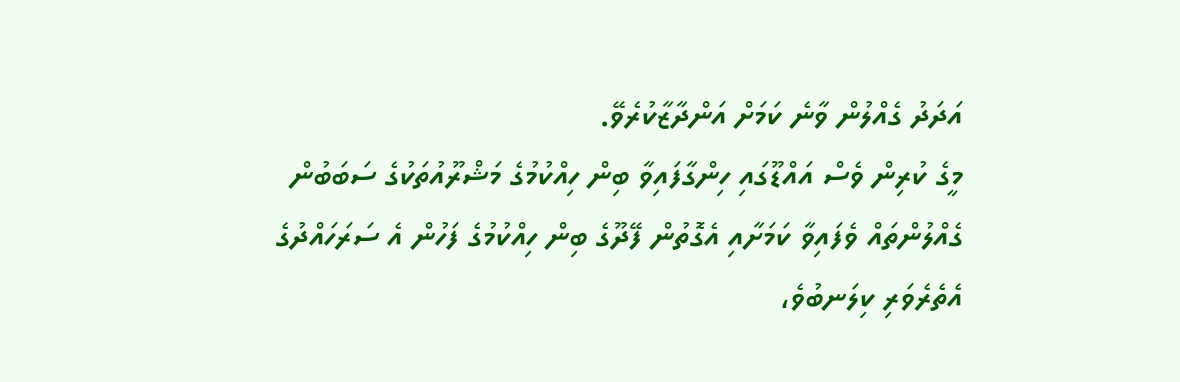އަދަދު ގެއްލުން ވާނެ ކަމަށް އަންދާޒާކުރެވޭ.
މީގެ ކުރިން ވެސް އައްޑޫގައި ހިންގާފައިވާ ބިން ހިއްކުމުގެ މަޝްރޫއުތަކުގެ ސަބަބުން ގެއްލުންތައް ވެފައިވާ ކަމަށާއި އެގޮތުން ފޭދޫގެ ބިން ހިއްކުމުގެ ފަހުން އެ ސަރަހައްދުގެ އެތެރެވަރި ކިލަނބުވެ،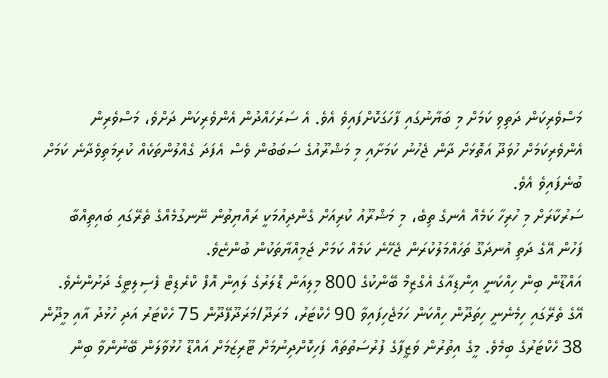މަސްވެރިކަން ދަތިވި ކަމަށް މި ބަޔާނުގައި ފާހަގަކޮށްފައިވެ އެވެ. އެ ސަރަހައްދުން އެންވެރިކަން ދަށްވެ، މަސްވެރިން އެންވެރިކަމަށް ހުވަދޫ އަތޮޅަށް ދާން ޖެހުނު ކަމަށާއި މި މަޝްރޫއުގެ ސަބަބުން ވެސް އެފަދަ ގެއްލުންތަކެއް ކުރިމަތިވެދާނެ ކަމަށް ބުނެފައިވެ އެވެ.
ސަރުކާރަށް މި ހުރިހާ ކަމެއް އެނގެ ތިބެ، މި މަޝްރޫއު ކުރިއަށް ގެންދިއުމަކީ ރައްޔިތުން ނޭނގުމެއްގެ ތެރޭގައި ބައިތިއްބާ ފަހުން އޭގެ ދަތި އުނދަގޫ ތަހައްމަލުކުރަން ޖެހޭނެ ކަމެއް ކަމަށް ޖަމިއްޔާތަކުން ބުންޏެވެ.
އައްޑޫން ބިން ހިއްކަނީ އިންޑިއާގެ އެގްޒިމް ބޭންކުގެ 800 މިލިއަން ޑޮލަރުގެ ލައިން އޮފް ކްރެޑިޓް ފެސިލިޓީގެ ދަށުންނެވެ. އޭގެ ތެރޭގައި ހިމެނެނީ ހިތަދޫން ހިއްކަން ހަމަޖެހިފައިވާ 90 ހެކްޓަރު، މަރަދޫ/މަރަދޫފޭދޫން 75 ހެކްޓަރު އަދި ހުޅުދު އާއި މީދޫން 38 ހެކްޓަރުގެ ބިމެވެ. މީގެ އިތުރުން ވަޒީފާގެ ފުރުސަތުތައް ފަހިކޮށްދިނުމަށް ޓޫރިޒަމަށް އައްޑޫ ހުޅުވާލަން ބޭނުންވާ ބިން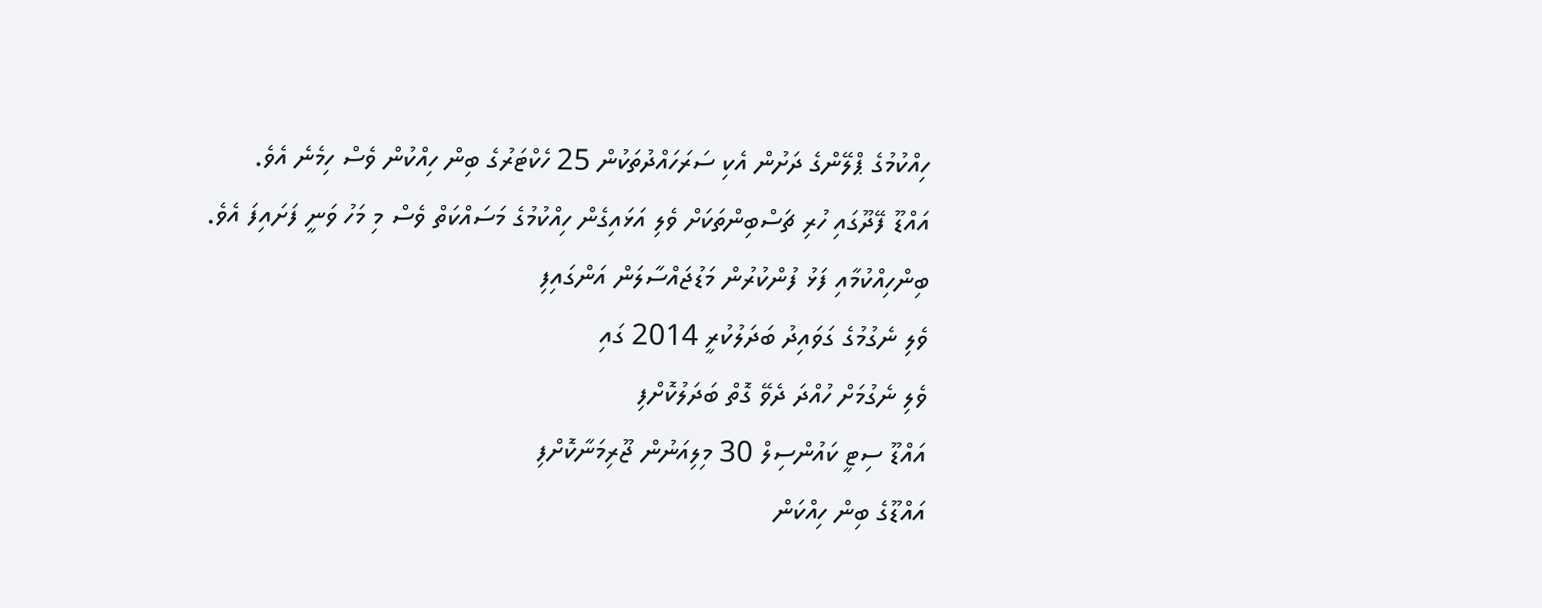ހިއްކުމުގެ ޕްލޭންގެ ދަށުން އެކި ސަރަހައްދުތަކުން 25 ހެކްޓަރުގެ ބިން ހިއްކުން ވެސް ހިމެނެ އެވެ.
އައްޑޫ ފޭދޫގައި ހުރި ޗަސްބިންތަކަށް ވެލި އަޅައިގެން ހިއްކުމުގެ މަސައްކަތް ވެސް މި މަހު ވަނީ ފަށައިފަ އެވެ.
ބިންހިއްކުމާއި ފަޅު ފުންކުރުން މަޑުޖައްސާލަން އަންގައިފި
ވެލި ނެގުމުގެ ގަވައިދު ބަދަލުކުރީ 2014 ގައި
ވެލި ނެގުމަށް ހުއްދަ ދެވޭ ގޮތް ބަދަލުކޮށްފި
އައްޑޫ ސިޓީ ކައުންސިލް 30 މިލިއަނުން ޖޫރިމަނާކޮށްފި
އައްޑޫގެ ބިން ހިއްކަން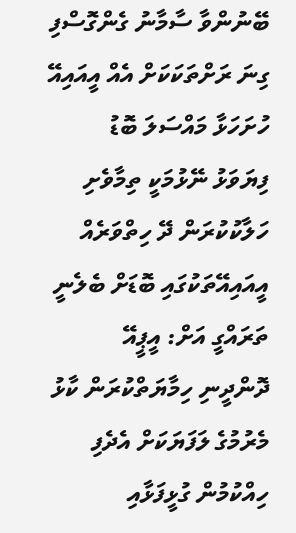ބޭނުންވާ ސާމާނު ގެންގޮސްފި
ގިނަ ރަށްތަކަކަށް އެއް އީއައިއޭ ހުށަހަޅާ މައްސަލަ ބޮޑު
ފިޔަވަޅު ނޭޅުމަކީ ތިމާވެށި ހަލާކުކުރަން ދޭ ހިތްވަރެއް
އީއައިއޭތަކުގައި ބޮޑަށް ބެލެނީ ތަރައްގީ އަށް: އީޕީއޭ
ދޮންދީނި ހިމާޔަތްކުރަން ކާޅު މެރުމުގެ ލަފަޔަކަށް އެދެފި
ހިއްކުމުން ގުޅީފަޅާއި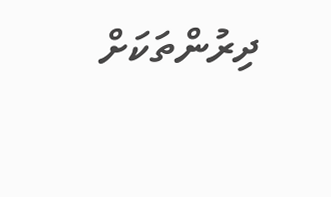ދިރުންތަކަށް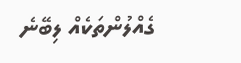ގެއްލުންތަކެއް ލިބޭނެ